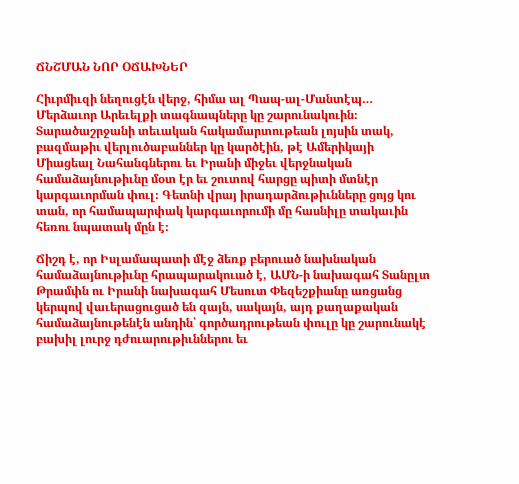ՃՆՇՄԱՆ ՆՈՐ ՕՃԱԽՆԵՐ

Հիւրմիւզի նեղուցէն վերջ, հիմա ալ Պապ-ալ-Մանտէպ… Մերձաւոր Արեւելքի տագնապները կը շարունակուին։ Տարածաշրջանի տեւական հակամարտութեան լոյսին տակ, բազմաթիւ վերլուծաբաններ կը կարծէին, թէ Ամերիկայի Միացեալ Նահանգներու եւ Իրանի միջեւ վերջնական համաձայնութիւնը մօտ էր եւ շուտով հարցը պիտի մտնէր կարգաւորման փուլ։ Գետնի վրայ իրադարձութիւնները ցոյց կու տան, որ համապարփակ կարգաւորումի մը հասնիլը տակաւին հեռու նպատակ մըն է։

Ճիշդ է, որ Իսլամապատի մէջ ձեռք բերուած նախնական համաձայնութիւնը հրապարակուած է, ԱՄՆ-ի նախագահ Տանըլտ Թրամփն ու Իրանի նախագահ Մեսուտ Փեզեշքիանը առցանց կերպով վաւերացուցած են զայն, սակայն, այդ քաղաքական համաձայնութենէն անդին՝ գործադրութեան փուլը կը շարունակէ բախիլ լուրջ դժուարութիւններու եւ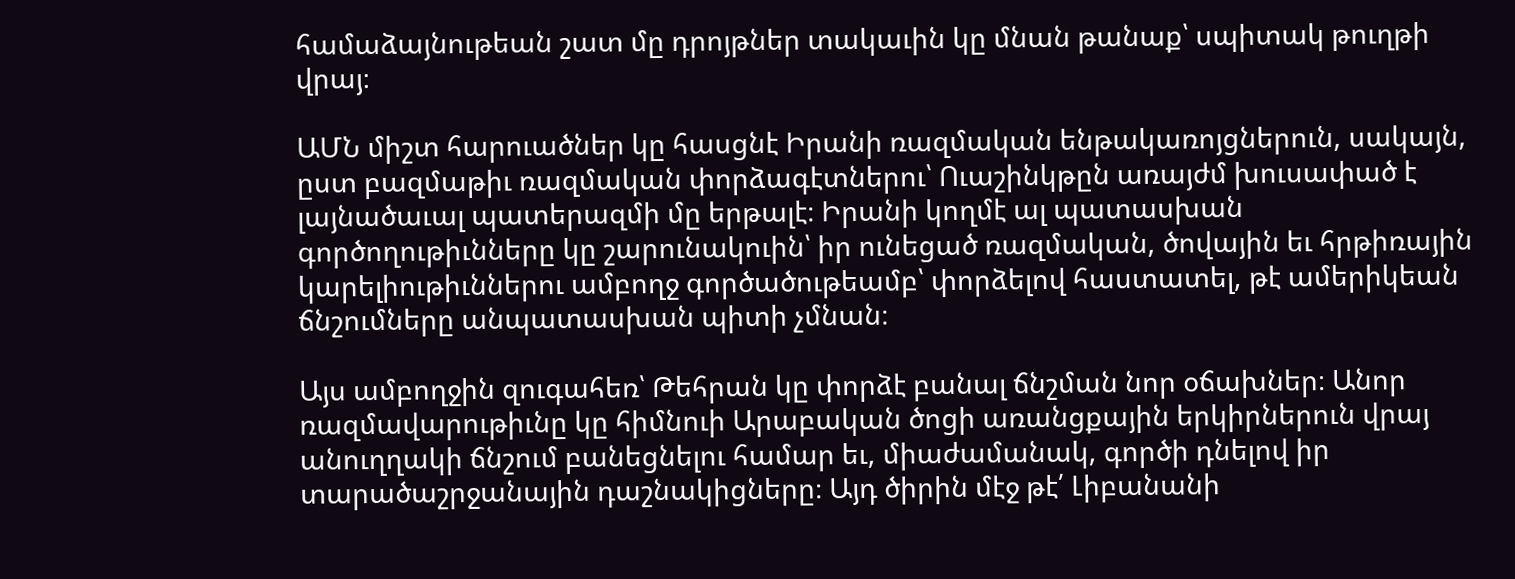համաձայնութեան շատ մը դրոյթներ տակաւին կը մնան թանաք՝ սպիտակ թուղթի վրայ։

ԱՄՆ միշտ հարուածներ կը հասցնէ Իրանի ռազմական ենթակառոյցներուն, սակայն, ըստ բազմաթիւ ռազմական փորձագէտներու՝ Ուաշինկթըն առայժմ խուսափած է լայնածաւալ պատերազմի մը երթալէ։ Իրանի կողմէ ալ պատասխան գործողութիւնները կը շարունակուին՝ իր ունեցած ռազմական, ծովային եւ հրթիռային կարելիութիւններու ամբողջ գործածութեամբ՝ փորձելով հաստատել, թէ ամերիկեան ճնշումները անպատասխան պիտի չմնան։

Այս ամբողջին զուգահեռ՝ Թեհրան կը փորձէ բանալ ճնշման նոր օճախներ։ Անոր ռազմավարութիւնը կը հիմնուի Արաբական ծոցի առանցքային երկիրներուն վրայ անուղղակի ճնշում բանեցնելու համար եւ, միաժամանակ, գործի դնելով իր տարածաշրջանային դաշնակիցները։ Այդ ծիրին մէջ թէ՛ Լիբանանի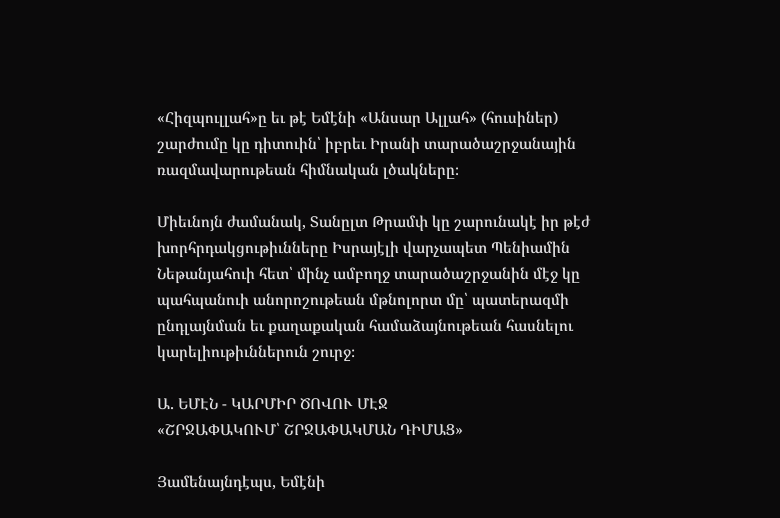«Հիզպուլլահ»ը եւ թէ Եմէնի «Անսար Ալլահ» (հուսիներ) շարժումը կը դիտուին՝ իբրեւ Իրանի տարածաշրջանային ռազմավարութեան հիմնական լծակները։

Միեւնոյն ժամանակ, Տանըլտ Թրամփ կը շարունակէ իր թէժ խորհրդակցութիւնները Իսրայէլի վարչապետ Պենիամին Նեթանյահուի հետ՝ մինչ ամբողջ տարածաշրջանին մէջ կը պահպանուի անորոշութեան մթնոլորտ մը՝ պատերազմի ընդլայնման եւ քաղաքական համաձայնութեան հասնելու կարելիութիւններուն շուրջ։

Ա. ԵՄԷՆ - ԿԱՐՄԻՐ ԾՈՎՈՒ ՄԷՋ
«ՇՐՋԱՓԱԿՈՒՄ՝ ՇՐՋԱՓԱԿՄԱՆ ԴԻՄԱՑ»

Յամենայնդէպս, Եմէնի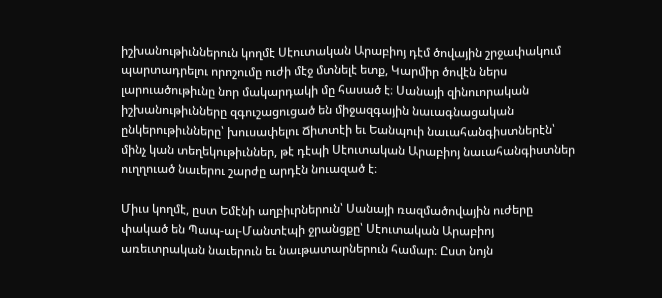իշխանութիւններուն կողմէ Սէուտական Արաբիոյ դէմ ծովային շրջափակում պարտադրելու որոշումը ուժի մէջ մտնելէ ետք, Կարմիր ծովէն ներս լարուածութիւնը նոր մակարդակի մը հասած է։ Սանայի զինուորական իշխանութիւնները զգուշացուցած են միջազգային նաւագնացական ընկերութիւնները՝ խուսափելու Ճիտտէի եւ Եանպուի նաւահանգիստներէն՝ մինչ կան տեղեկութիւններ, թէ դէպի Սէուտական Արաբիոյ նաւահանգիստներ ուղղուած նաւերու շարժը արդէն նուազած է։

Միւս կողմէ, ըստ Եմէնի աղբիւրներուն՝ Սանայի ռազմածովային ուժերը փակած են Պապ-ալ-Մանտէպի ջրանցքը՝ Սէուտական Արաբիոյ առեւտրական նաւերուն եւ նաւթատարներուն համար։ Ըստ նոյն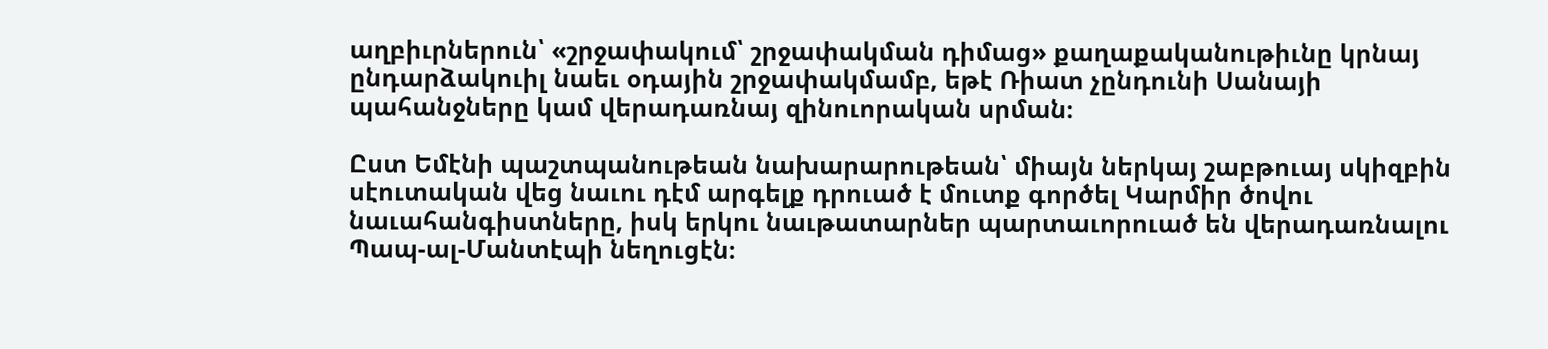աղբիւրներուն՝ «շրջափակում՝ շրջափակման դիմաց» քաղաքականութիւնը կրնայ ընդարձակուիլ նաեւ օդային շրջափակմամբ, եթէ Ռիատ չընդունի Սանայի պահանջները կամ վերադառնայ զինուորական սրման։

Ըստ Եմէնի պաշտպանութեան նախարարութեան՝ միայն ներկայ շաբթուայ սկիզբին սէուտական վեց նաւու դէմ արգելք դրուած է մուտք գործել Կարմիր ծովու նաւահանգիստները, իսկ երկու նաւթատարներ պարտաւորուած են վերադառնալու Պապ-ալ-Մանտէպի նեղուցէն։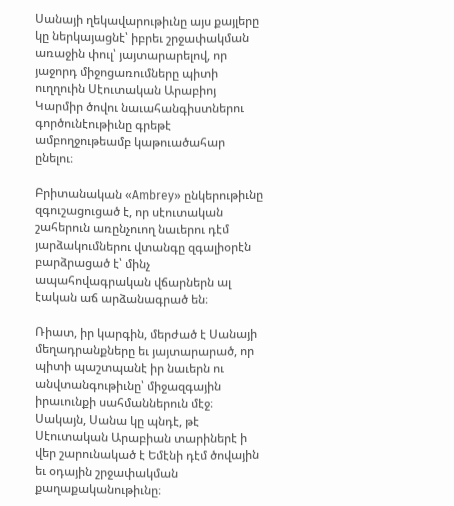Սանայի ղեկավարութիւնը այս քայլերը կը ներկայացնէ՝ իբրեւ շրջափակման առաջին փուլ՝ յայտարարելով, որ յաջորդ միջոցառումները պիտի ուղղուին Սէուտական Արաբիոյ Կարմիր ծովու նաւահանգիստներու գործունէութիւնը գրեթէ ամբողջութեամբ կաթուածահար ընելու։

Բրիտանական «Ambrey» ընկերութիւնը զգուշացուցած է, որ սէուտական շահերուն առընչուող նաւերու դէմ յարձակումներու վտանգը զգալիօրէն բարձրացած է՝ մինչ ապահովագրական վճարներն ալ էական աճ արձանագրած են։

Ռիատ, իր կարգին, մերժած է Սանայի մեղադրանքները եւ յայտարարած, որ պիտի պաշտպանէ իր նաւերն ու անվտանգութիւնը՝ միջազգային իրաւունքի սահմաններուն մէջ։ Սակայն, Սանա կը պնդէ, թէ Սէուտական Արաբիան տարիներէ ի վեր շարունակած է Եմէնի դէմ ծովային եւ օդային շրջափակման քաղաքականութիւնը։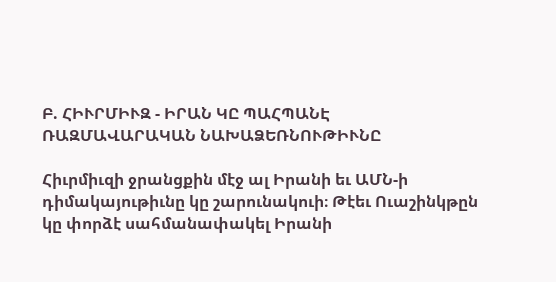Բ. ՀԻՒՐՄԻՒԶ - ԻՐԱՆ ԿԸ ՊԱՀՊԱՆԷ
ՌԱԶՄԱՎԱՐԱԿԱՆ ՆԱԽԱՁԵՌՆՈՒԹԻՒՆԸ

Հիւրմիւզի ջրանցքին մէջ ալ Իրանի եւ ԱՄՆ-ի դիմակայութիւնը կը շարունակուի։ Թէեւ Ուաշինկթըն կը փորձէ սահմանափակել Իրանի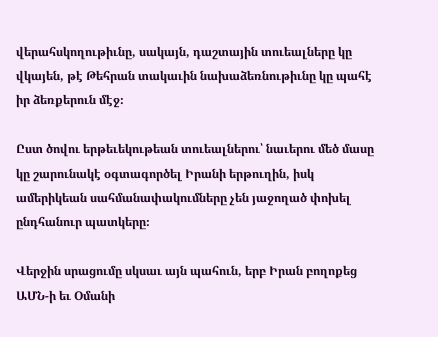վերահսկողութիւնը, սակայն, դաշտային տուեալները կը վկայեն, թէ Թեհրան տակաւին նախաձեռնութիւնը կը պահէ իր ձեռքերուն մէջ։

Ըստ ծովու երթեւեկութեան տուեալներու՝ նաւերու մեծ մասը կը շարունակէ օգտագործել Իրանի երթուղին, իսկ ամերիկեան սահմանափակումները չեն յաջողած փոխել ընդհանուր պատկերը։

Վերջին սրացումը սկսաւ այն պահուն, երբ Իրան բողոքեց ԱՄՆ-ի եւ Օմանի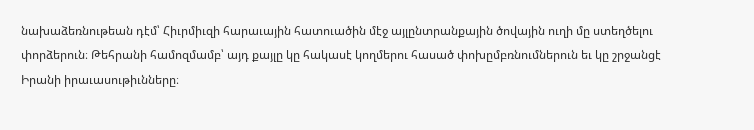նախաձեռնութեան դէմ՝ Հիւրմիւզի հարաւային հատուածին մէջ այլընտրանքային ծովային ուղի մը ստեղծելու փորձերուն։ Թեհրանի համոզմամբ՝ այդ քայլը կը հակասէ կողմերու հասած փոխըմբռնումներուն եւ կը շրջանցէ Իրանի իրաւասութիւնները։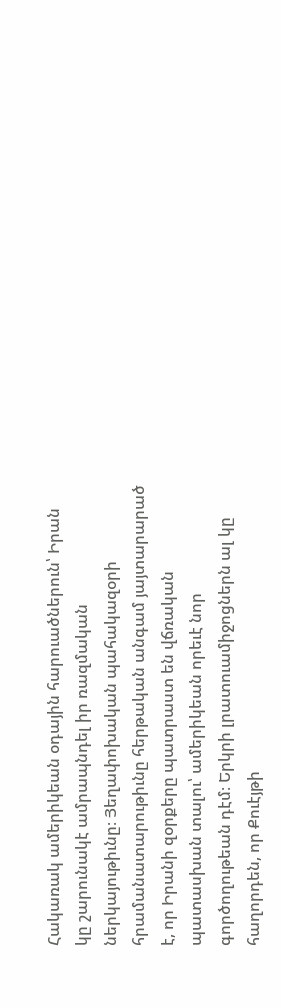Հակառակ ամերիկեան օդային հարուածներուն՝ Իրան կը շարունակէ ամրապնդել իր ռազմական ներկայութիւնը։ Յեղափոխական պահակազօրի հրամանատարութիւնը հերթական անգամ յայտարարած է, որ Իրանի զօրքերը պատրաստ են վճռական պատասխան տալու՝ ամերիկեան որեւէ նոր գործողութեան դէմ։ Երկրի լրատուամիջոցներն ալ կը հաղորդեն, որ Քուէյթի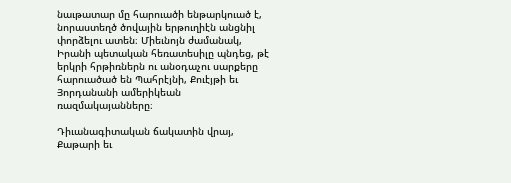նաւթատար մը հարուածի ենթարկուած է, նորաստեղծ ծովային երթուղիէն անցնիլ փորձելու ատեն։ Միեւնոյն ժամանակ, Իրանի պետական հեռատեսիլը պնդեց, թէ երկրի հրթիռներն ու անօդաչու սարքերը հարուածած են Պահրէյնի, Քուէյթի եւ Յորդանանի ամերիկեան ռազմակայանները։

Դիւանագիտական ճակատին վրայ, Քաթարի եւ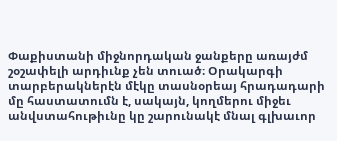Փաքիստանի միջնորդական ջանքերը առայժմ շօշափելի արդիւնք չեն տուած։ Օրակարգի տարբերակներէն մէկը տասնօրեայ հրադադարի մը հաստատումն է, սակայն, կողմերու միջեւ անվստահութիւնը կը շարունակէ մնալ գլխաւոր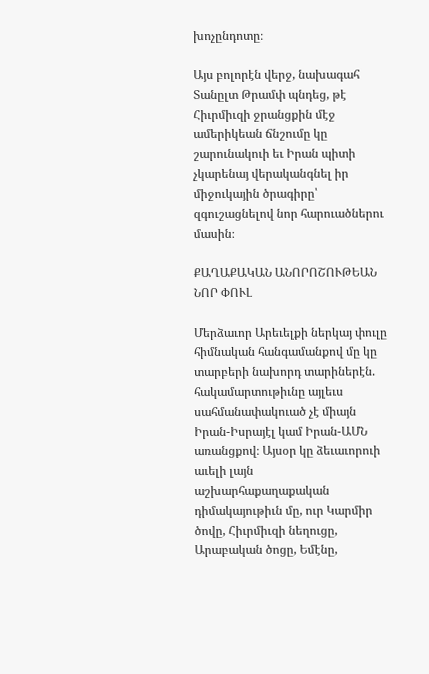խոչընդոտը։

Այս բոլորէն վերջ, նախագահ Տանըլտ Թրամփ պնդեց, թէ Հիւրմիւզի ջրանցքին մէջ ամերիկեան ճնշումը կը շարունակուի եւ Իրան պիտի չկարենայ վերականգնել իր միջուկային ծրագիրը՝ զգուշացնելով նոր հարուածներու մասին։

ՔԱՂԱՔԱԿԱՆ ԱՆՈՐՈՇՈՒԹԵԱՆ ՆՈՐ ՓՈՒԼ

Մերձաւոր Արեւելքի ներկայ փուլը հիմնական հանգամանքով մը կը տարբերի նախորդ տարիներէն. հակամարտութիւնը այլեւս սահմանափակուած չէ միայն Իրան-Իսրայէլ կամ Իրան-ԱՄՆ առանցքով։ Այսօր կը ձեւաւորուի աւելի լայն աշխարհաքաղաքական դիմակայութիւն մը, ուր Կարմիր ծովը, Հիւրմիւզի նեղուցը, Արաբական ծոցը, Եմէնը,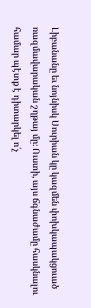Լիբանանը եւ նոյնիսկ Սուրիան կը կազմեն փոխկապակցուած ռազմավարական շղթայ մը։ Ուստի, այս ճգնաժամը հասկնալու համար պէտք է դիտարկել ո՛չ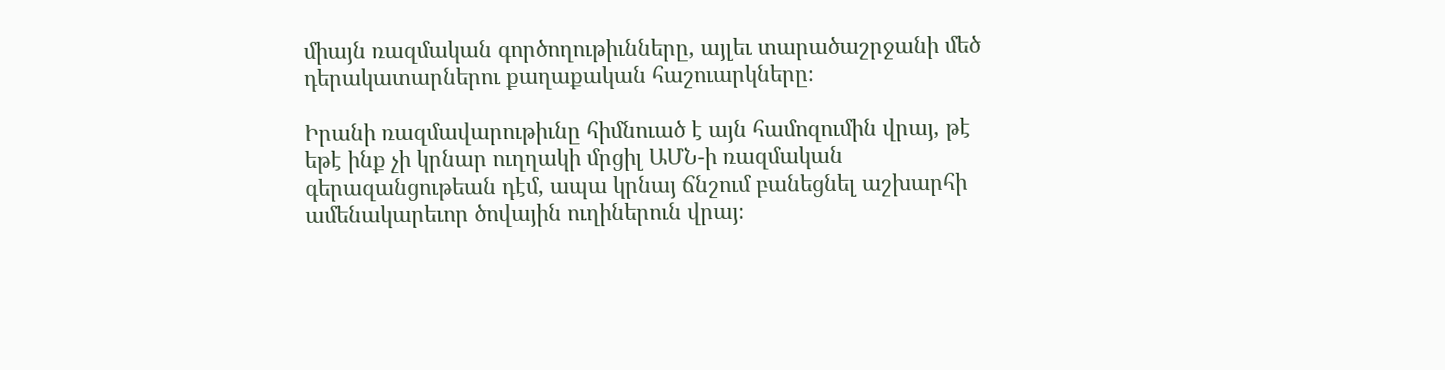միայն ռազմական գործողութիւնները, այլեւ տարածաշրջանի մեծ դերակատարներու քաղաքական հաշուարկները։

Իրանի ռազմավարութիւնը հիմնուած է այն համոզումին վրայ, թէ եթէ ինք չի կրնար ուղղակի մրցիլ ԱՄՆ-ի ռազմական գերազանցութեան դէմ, ապա կրնայ ճնշում բանեցնել աշխարհի ամենակարեւոր ծովային ուղիներուն վրայ։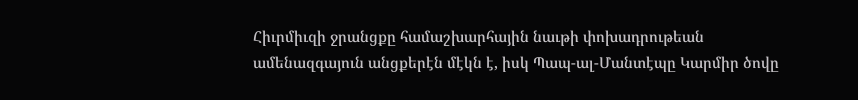Հիւրմիւզի ջրանցքը համաշխարհային նաւթի փոխադրութեան ամենազգայուն անցքերէն մէկն է, իսկ Պապ-ալ-Մանտէպը Կարմիր ծովը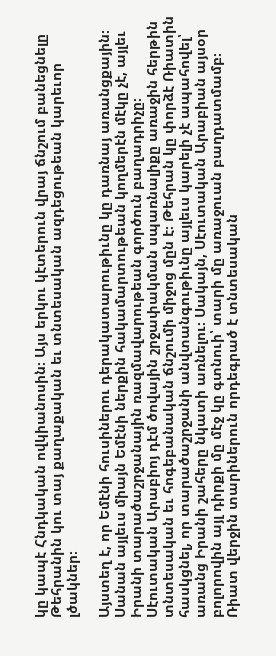կը կապէ Հնդկական ովկիանոսին։ Այս երկու կէտերուն վրայ ճնշում բանեցնելը Թեհրանին կու տայ քաղաքական եւ տնտեսական ազդեցութեան կարեւոր լծակներ։

Այստեղ է, որ Եմէնի հուսիներու դերակատարութիւնը կը դառնայ առանցքային։ Սանան այլեւս միայն Եմէնի ներքին հակամարտութեան կողմերէն մէկը չէ, այլեւ Իրանի տարածաշրջանային ռազմավարութեան գործուն բաղադրիչը։ Սէուտական Արաբիոյ դէմ ծովային շրջափակման սպառնալիքը առաջին հերթին տնտեսական եւ հոգեբանական ճնշումի միջոց մըն է։ Թեհրան կը փորձէ Ռիատին հասկցնել, որ տարածաշրջանի անվտանգութիւնը այլեւս կարելի չէ ապահովել՝ առանց Իրանի շահերը նկատի առնելու։ Սակայն, Սէուտական Արաբիան այսօր բոլորովին այլ դիրքի մը մէջ կը գտնուի՝ տարի մը առաջուան բաղդատմամբ։ Ռիատ վերջին տարիներուն որդեգրած է տնտեսական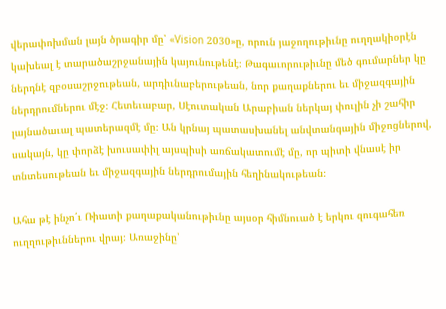վերափոխման լայն ծրագիր մը՝ «Vision 2030»ը, որուն յաջողութիւնը ուղղակիօրէն կախեալ է տարածաշրջանային կայունութենէ։ Թագաւորութիւնը մեծ գումարներ կը ներդնէ զբօսաշրջութեան, արդիւնաբերութեան, նոր քաղաքներու եւ միջազգային ներդրումներու մէջ։ Հետեւաբար, Սէուտական Արաբիան ներկայ փուլին չի շահիր լայնածաւալ պատերազմէ մը։ Ան կրնայ պատասխանել անվտանգային միջոցներով, սակայն, կը փորձէ խուսափիլ այսպիսի առճակատումէ մը, որ պիտի վնասէ իր տնտեսութեան եւ միջազգային ներդրումային հեղինակութեան։

Ահա թէ ինչո՛ւ Ռիատի քաղաքականութիւնը այսօր հիմնուած է երկու զուգահեռ ուղղութիւններու վրայ։ Առաջինը՝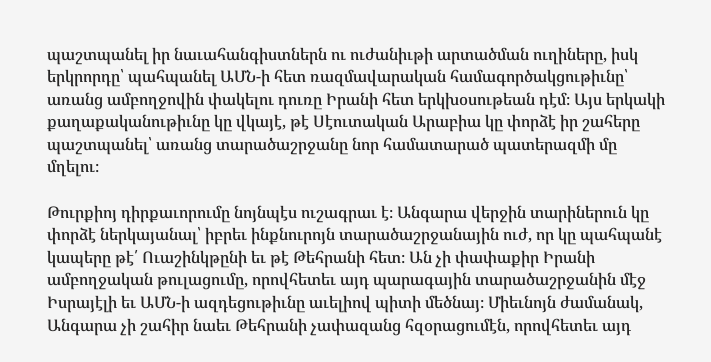պաշտպանել իր նաւահանգիստներն ու ուժանիւթի արտածման ուղիները, իսկ երկրորդը՝ պահպանել ԱՄՆ-ի հետ ռազմավարական համագործակցութիւնը՝ առանց ամբողջովին փակելու դուռը Իրանի հետ երկխօսութեան դէմ։ Այս երկակի քաղաքականութիւնը կը վկայէ, թէ Սէուտական Արաբիա կը փորձէ իր շահերը պաշտպանել՝ առանց տարածաշրջանը նոր համատարած պատերազմի մը մղելու։

Թուրքիոյ դիրքաւորումը նոյնպէս ուշագրաւ է։ Անգարա վերջին տարիներուն կը փորձէ ներկայանալ՝ իբրեւ ինքնուրոյն տարածաշրջանային ուժ, որ կը պահպանէ կապերը թէ՛ Ուաշինկթընի եւ թէ Թեհրանի հետ։ Ան չի փափաքիր Իրանի ամբողջական թուլացումը, որովհետեւ այդ պարագային տարածաշրջանին մէջ Իսրայէլի եւ ԱՄՆ-ի ազդեցութիւնը աւելիով պիտի մեծնայ։ Միեւնոյն ժամանակ, Անգարա չի շահիր նաեւ Թեհրանի չափազանց հզօրացումէն, որովհետեւ այդ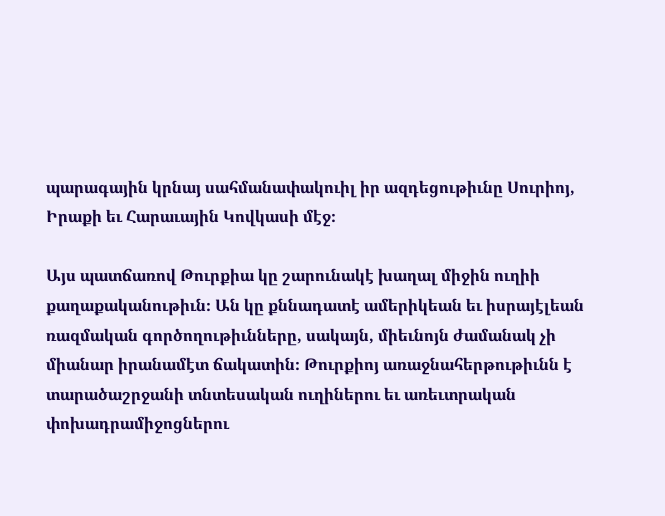պարագային կրնայ սահմանափակուիլ իր ազդեցութիւնը Սուրիոյ, Իրաքի եւ Հարաւային Կովկասի մէջ։

Այս պատճառով Թուրքիա կը շարունակէ խաղալ միջին ուղիի քաղաքականութիւն։ Ան կը քննադատէ ամերիկեան եւ իսրայէլեան ռազմական գործողութիւնները, սակայն, միեւնոյն ժամանակ չի միանար իրանամէտ ճակատին։ Թուրքիոյ առաջնահերթութիւնն է տարածաշրջանի տնտեսական ուղիներու եւ առեւտրական փոխադրամիջոցներու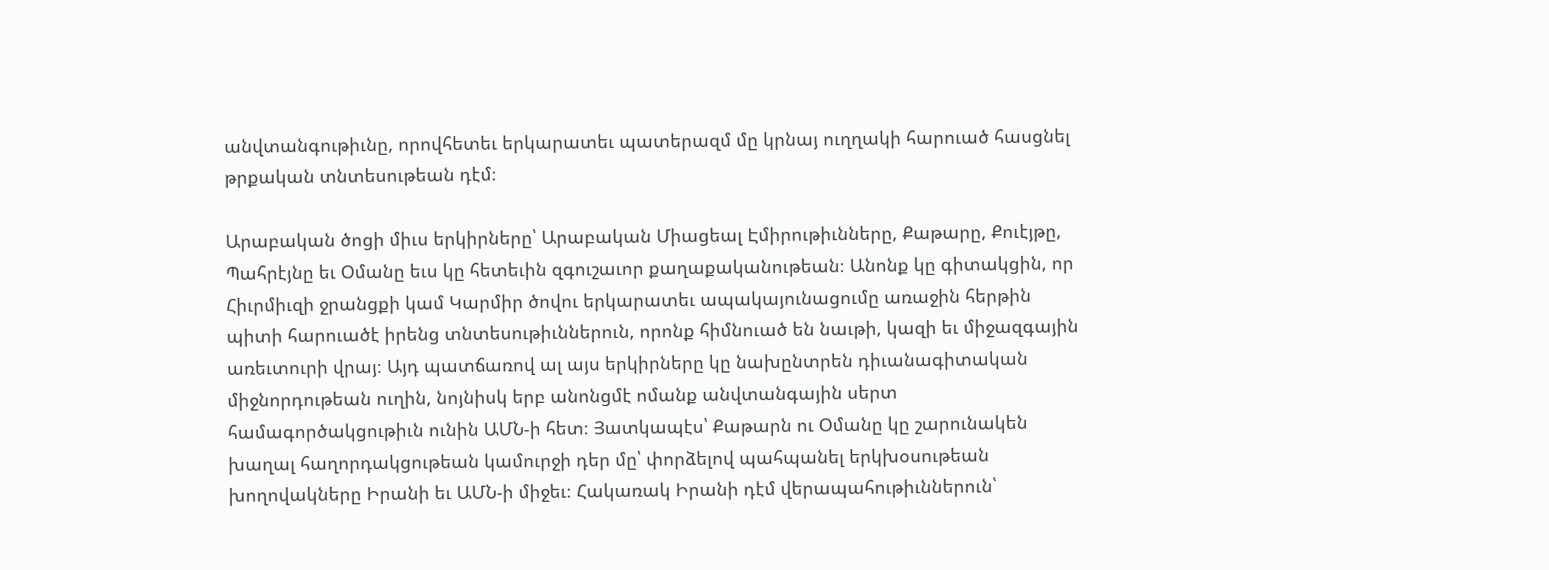անվտանգութիւնը, որովհետեւ երկարատեւ պատերազմ մը կրնայ ուղղակի հարուած հասցնել թրքական տնտեսութեան դէմ։

Արաբական ծոցի միւս երկիրները՝ Արաբական Միացեալ Էմիրութիւնները, Քաթարը, Քուէյթը, Պահրէյնը եւ Օմանը եւս կը հետեւին զգուշաւոր քաղաքականութեան։ Անոնք կը գիտակցին, որ Հիւրմիւզի ջրանցքի կամ Կարմիր ծովու երկարատեւ ապակայունացումը առաջին հերթին պիտի հարուածէ իրենց տնտեսութիւններուն, որոնք հիմնուած են նաւթի, կազի եւ միջազգային առեւտուրի վրայ։ Այդ պատճառով ալ այս երկիրները կը նախընտրեն դիւանագիտական միջնորդութեան ուղին, նոյնիսկ երբ անոնցմէ ոմանք անվտանգային սերտ համագործակցութիւն ունին ԱՄՆ-ի հետ։ Յատկապէս՝ Քաթարն ու Օմանը կը շարունակեն խաղալ հաղորդակցութեան կամուրջի դեր մը՝ փորձելով պահպանել երկխօսութեան խողովակները Իրանի եւ ԱՄՆ-ի միջեւ։ Հակառակ Իրանի դէմ վերապահութիւններուն՝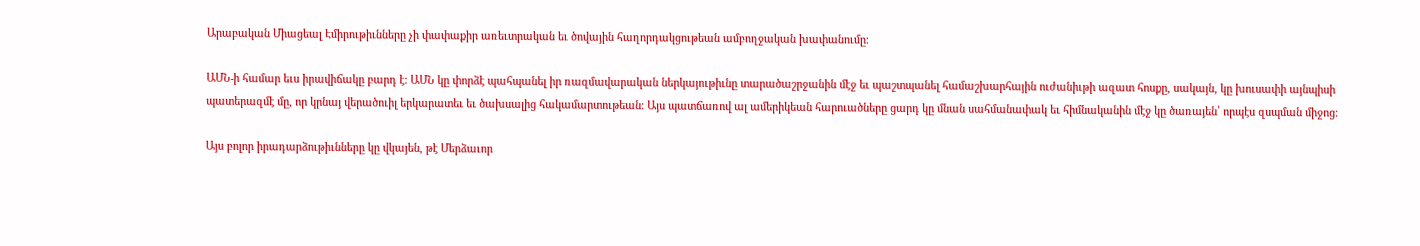Արաբական Միացեալ Էմիրութիւնները չի փափաքիր առեւտրական եւ ծովային հաղորդակցութեան ամբողջական խափանումը։

ԱՄՆ-ի համար եւս իրավիճակը բարդ է։ ԱՄՆ կը փորձէ պահպանել իր ռազմավարական ներկայութիւնը տարածաշրջանին մէջ եւ պաշտպանել համաշխարհային ուժանիւթի ազատ հոսքը, սակայն, կը խուսափի այնպիսի պատերազմէ մը, որ կրնայ վերածուիլ երկարատեւ եւ ծախսալից հակամարտութեան։ Այս պատճառով ալ ամերիկեան հարուածները ցարդ կը մնան սահմանափակ եւ հիմնականին մէջ կը ծառայեն՝ որպէս զսպման միջոց։

Այս բոլոր իրադարձութիւնները կը վկայեն, թէ Մերձաւոր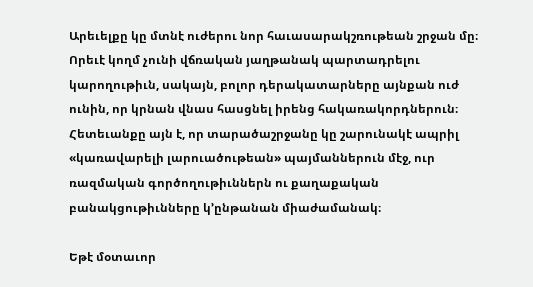Արեւելքը կը մտնէ ուժերու նոր հաւասարակշռութեան շրջան մը։ Որեւէ կողմ չունի վճռական յաղթանակ պարտադրելու կարողութիւն, սակայն, բոլոր դերակատարները այնքան ուժ ունին, որ կրնան վնաս հասցնել իրենց հակառակորդներուն։ Հետեւանքը այն է, որ տարածաշրջանը կը շարունակէ ապրիլ «կառավարելի լարուածութեան» պայմաններուն մէջ, ուր ռազմական գործողութիւններն ու քաղաքական բանակցութիւնները կ՚ընթանան միաժամանակ։

Եթէ մօտաւոր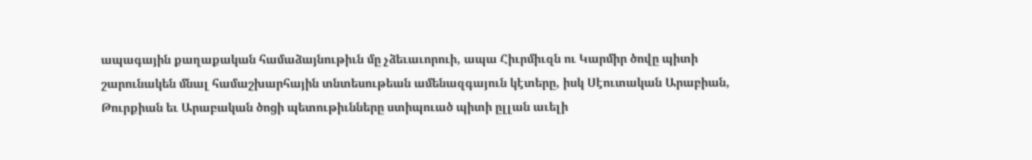ապագային քաղաքական համաձայնութիւն մը չձեւաւորուի, ապա Հիւրմիւզն ու Կարմիր ծովը պիտի շարունակեն մնալ համաշխարհային տնտեսութեան ամենազգայուն կէտերը, իսկ Սէուտական Արաբիան, Թուրքիան եւ Արաբական ծոցի պետութիւնները ստիպուած պիտի ըլլան աւելի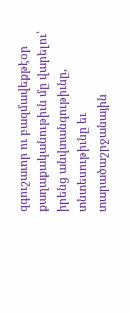զգուշաւոր ու բազմավեքթէօր քաղաքականութիւն մը վարելու՝ իրենց անվտանգութիւնը, տնտեսութիւնը եւ տարածաշրջանային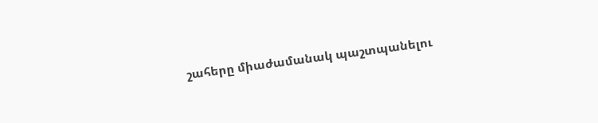շահերը միաժամանակ պաշտպանելու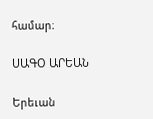համար։

ՍԱԳՕ ԱՐԵԱՆ

Երեւան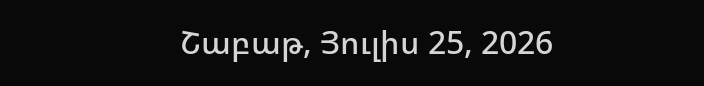Շաբաթ, Յուլիս 25, 2026